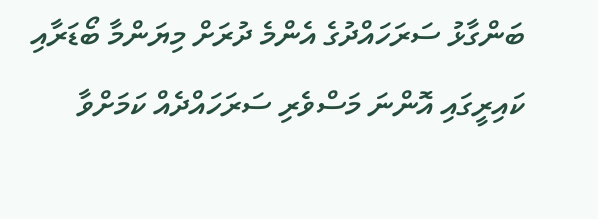ބަންގާޅު ސަރަހައްދުގެ އެންމެ ދުރަށް މިޔަންމާ ބޯޑަރާއި ކައިރީގައި އޮންނަ މަސްވެރި ސަރަހައްދެއް ކަމަށްވާ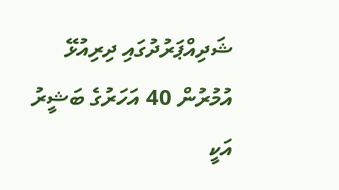ޝަދިއްޕަރުދުގައި ދިރިއުޅޭ އުމުރުން 40 އަހަރުގެ ބަޝީރު އަކީ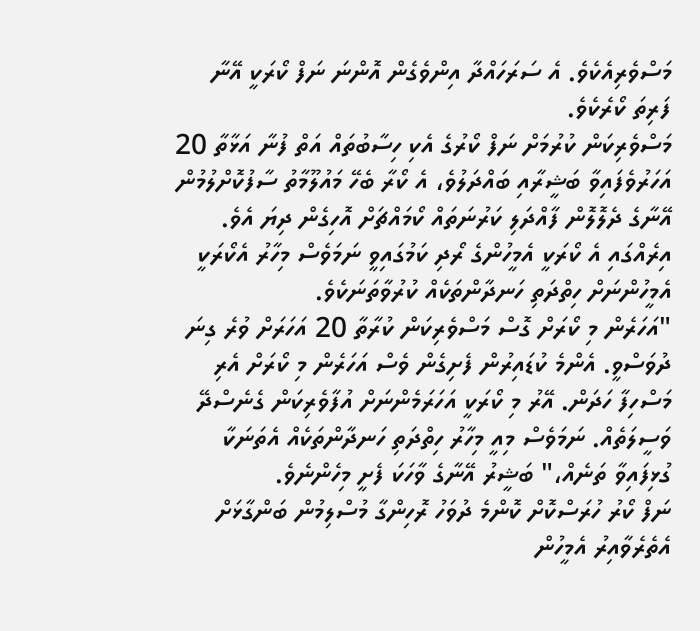މަސްވެރިއެކެވެ. އެ ސަރަހައްދާ އިންވެގެން އޮންނަ ނަފް ކޯރަކީ އޭނާ ފަރިތަ ކޯރެކެވެ.
މަސްވެރިކަން ކުރުމަށް ނަފް ކޯރުގެ އެކި ހިސާބުތައް އަތް ފުނާ އަޅާތާ 20 އަހަރުވެފައިވާ ބަޝީރާއި ބައްދަލުވެ، އެ ކޯރާ ބެހޭ މައުލޫމާތު ސާފުކޮށްލުމުން އޭނާގެ ދެލޮލޮން ފާއްދަލި ކަރުނަތައް ކޯމައްޗަށް އޮހިގެން ދިޔަ އެވެ. އިރެއްގައި އެ ކޯރަކީ އެމީހުންގެ ރޯދި ކަމުގައިވީ ނަމަވެސް މިހާރު އެކޯރަކީ އެމީހުންނަށް ހިތްދަތި ހަނދާންތަކެއް ކުރުވާތަނަކެވެ.
"އަހަރެން މި ކޯރަށް ގޮސް މަސްވެރިކަން ކުރާތާ 20 އަހަރަށް ވުރެ ގިނަ ދުވަސްވީ. އެންމެ ކުޑައިރުން ފެށިގެން ވެސް އަހަރެން މި ކޯރަށް އެރި މަސްހިފާ ހަދަން. އޭރު މި ކޯރަކީ އަހަރަމެންނަށް އުފާވެރިކަން ގެނެސްދޭ ވަސީލަތެއް. ނަމަވެސް މިއީ މިހާރު ހިތްދަތި ހަނދާންތަކެއް އެތަނަކާ ގުޅިފައިވާ ތަނެއް،" ބަޝީރު އޭނާގެ ވާހަކަ ފެށީ މިހެންނެވެ.
ނަފް ކޯރު ހުރަސްކޮށް ކޮންމެ ދުވަހު ރޮހިންގާ މުސްލިމުން ބަންގާޅަށް އެތެރެވާއިރު އެމީހުން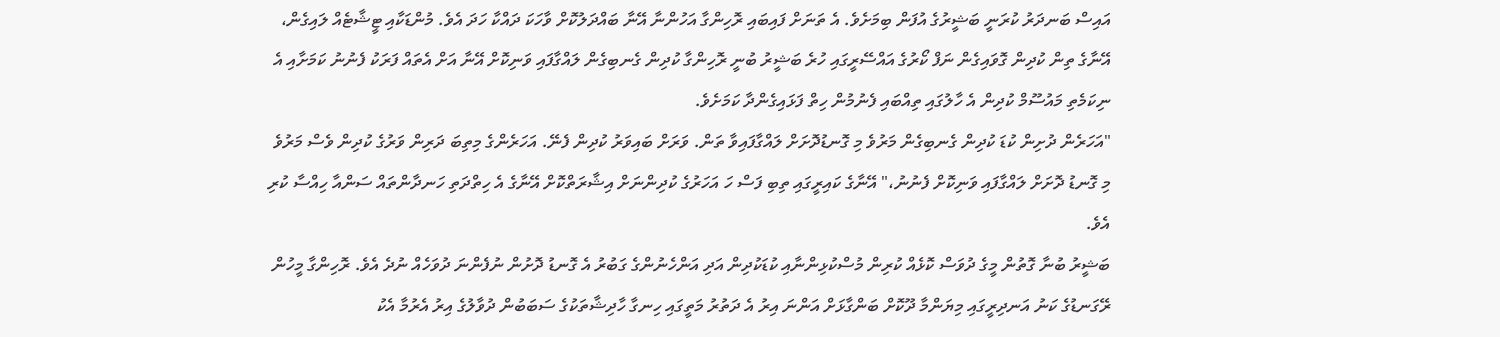އައިސް ބަނދަރު ކުރަނީ ބަޝީރުގެ އުފަން ބިމަށެވެ. އެ ތަނަށް ފައިބައި ރޮހިންގާ އަހުންނާ އޭނާ ބައްދަލުކޮށް ވާހަކަ ދައްކާ ހަދަ އެވެ. މުންޑަކާއި ޓީޝާޓެއް ލައިގެން، އޭނާގެ ތިން ކުދިން ގޮވައިގެން ނަފް ކޯރުގެ އައްސޭރީގައި ހުރެ ބަޝީރު ބުނީ ރޮހިންގާ ކުދިން ގެނބިގެން ލައްގާފައި ވަނިކޮށް އޭނާ އަށް އެތައް ފަރަކު ފެނުނު ކަމަށާއި އެ ނިކަމެތި މައުސޫމް ކުދިން އެ ހާލުގައި ތިއްބައި ފެނުމުން ހިތް ފަޅައިގެންދާ ކަމަށެވެ.
"އަހަރެން ދުށިން ކުޑަ ކުދިން ގެނބިގެން މަރުވެ މި ގޮނޑުދޮށަށް ލައްގާފައިވާ ތަން. ވަރަށް ބައިވަރު ކުދިން ފެނޭ. އަހަރެންގެ މިތިބަ ދަރިން ވަރުގެ ކުދިން ވެސް މަރުވެ މި ގޮނޑު ދޮށަށް ލައްގާފައި ވަނިކޮށް ފެނުނު،" އޭނާގެ ކައިރީގައި ތިބި ފަސް ހަ އަހަރުގެ ކުދިންނަށް އިޝާރަތްކޮށް އޭނާގެ އެ ހިތްދަތި ހަނދާންތައް ސަންއާ ހިއްސާ ކުރި އެވެ.
ބަޝީރު ބުނާ ގޮތުން މީގެ ދުވަސް ކޮޅެއް ކުރިން މުސްކުޅިންނާއި ކުޑަކުދިން އަދި އަންހެނުންގެ ގަބުރު އެ ގޮނޑު ދޮށުން ނުފެންނަ ދުވަހެއް ނުދެ އެވެ. ރޮހިންގާ މީހުން ރޭގަނޑުގެ ކަނު އަނދިރީގައި މިޔަންމާ ދޫކޮށް ބަންގާޅަށް އަންނަ އިރު އެ ދަތުރު މަތީގައި ހިނގާ ހާދިޝާތަކުގެ ސަބަބުން ދުވާލުގެ އިރު އެރުމާ އެކު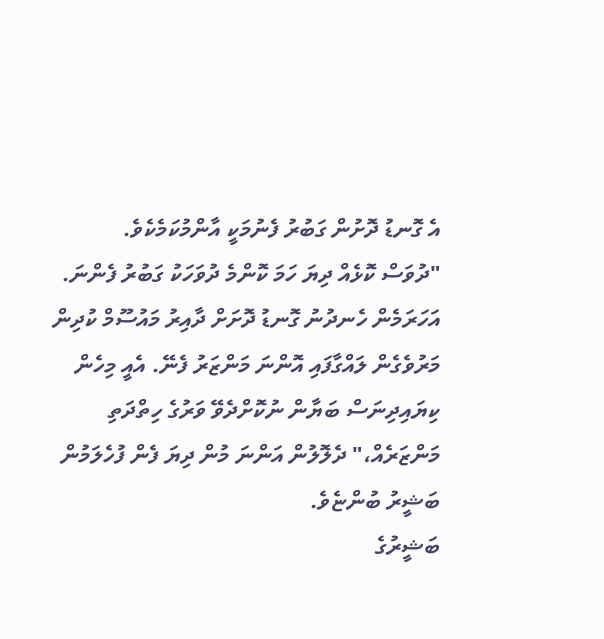އެ ގޮނޑު ދޮށުން ގަބުރު ފެނުމަކީ އާންމުކަމެކެވެ.
"ދުވަސް ކޮޅެއް ދިޔަ ހަމަ ކޮންމެ ދުވަހަކު ގަބުރު ފެންނަ. އަހަރަމެން ހެނދުނު ގޮނޑު ދޮށަށް ދާއިރު މައުސޫމް ކުދިން މަރުވެގެން ލައްގާފައި އޮންނަ މަންޒަރު ފެނޭ. އެއީ މިހެން ކިޔައިދިނަސް ބަޔާން ނުކޮށްދެވޭ ވަރުގެ ހިތްދަތި މަންޒަރެއް،" ދެލޮލުން އަންނަ މުން ދިޔަ ފެން ފުހެލަމުން ބަޝީރު ބުންޏެވެ.
ބަޝީރުގެ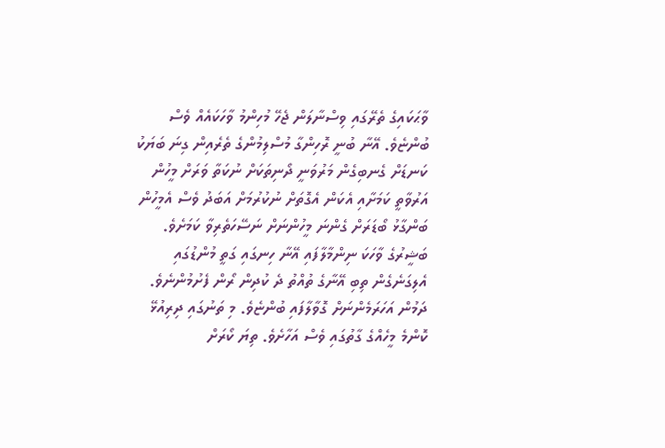ވާޙަކައިގެ ތެރޭގައި ވިސްނާލަން ޖެހޭ މުހިންމު ވާހަކައެއް ވެސް ބުންޏެވެ. އޭނާ ބުނީ ރޮހިންގާ މުސްލިމުންގެ ތެރެއިން ގިނަ ބަޔަކު ކަނޑަށް ގެނބިގެން މަރުވަނީ ދޯނިތަކަށް ނުކަތާ ވަރަށް މީހުން އަރުވާތީ ކަމަށާއި އެކަން އެގޮތަށް ނުކުރުމަށް އަބަދު ވެސް އެމީހުން ބަންގާޅު ބޯޑަރަށް ގެންނަ މީހުންނަށް ނަސޭހަތެރިވާ ކަމަށެވެ.
ބަޝީރުގެ ވާހަކަ ނިންމާލާފައި އޭނާ ހިނގައި ގަތީ މުންޑުގައި އެލިގަނެގެން ތިބި އޭނާގެ ތުއްތު ދެ ކުދިން ރޯން ފެށުމުންނެވެ. ދަމުން އަހަރަމެންނަށް ގޮވާލާފައި ބުންޏެވެ. މި ތަނުގައި ދިރިއުޅޭ ކޮންމެ މީހެއްގެ ގާތުގައި ވެސް އަހާށެވެ. ތިޔަ ކޯރަށް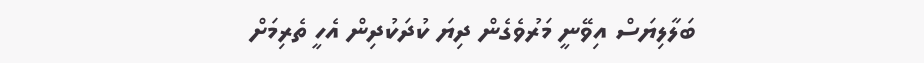ބަލާލިޔަސް އިވޭނީ މަރުވެގެން ދިޔަ ކުދަކުދިން އެހީ ތެރިމަށް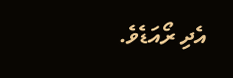އެދި ރޯއަޑެވެ.